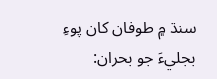سنڌ ۾ طوفان کان پوءِ بجليءَ جو بحران: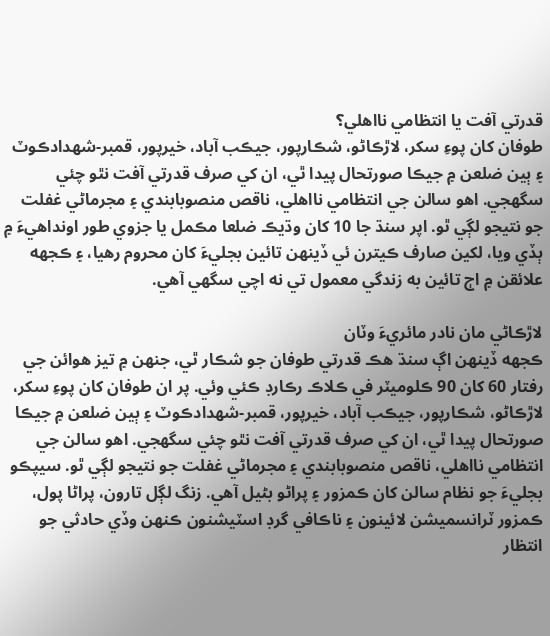قدرتي آفت يا انتظامي نااهلي؟
طوفان کان پوءِ سکر، لاڙڪاڻو، شڪارپور، جيڪب آباد، خيرپور، قمبر-شهدادڪوٽ ۽ ٻين ضلعن ۾ جيڪا صورتحال پيدا ٿي، ان کي صرف قدرتي آفت نٿو چئي سگهجي. اهو سالن جي انتظامي نااهلي، ناقص منصوبابندي ۽ مجرماڻي غفلت جو نتيجو لڳي ٿو. اپر سنڌ جا 10 کان وڌيڪ ضلعا مڪمل يا جزوي طور اونداهيءَ ۾ ٻڏي ويا، لکين صارف ڪيترن ئي ڏينهن تائين بجليءَ کان محروم رهيا، ۽ ڪجهه علائقن ۾ اڄ تائين به زندگي معمول تي نه اچي سگهي آهي.

لاڙڪاڻي مان نادر مائريءَ وٽان
ڪجهه ڏينهن اڳ سنڌ هڪ قدرتي طوفان جو شڪار ٿي، جنهن ۾ تيز هوائن جي رفتار 60 کان 90 ڪلوميٽر في ڪلاڪ رڪارڊ ڪئي وئي. پر ان طوفان کان پوءِ سکر، لاڙڪاڻو، شڪارپور، جيڪب آباد، خيرپور، قمبر-شهدادڪوٽ ۽ ٻين ضلعن ۾ جيڪا صورتحال پيدا ٿي، ان کي صرف قدرتي آفت نٿو چئي سگهجي. اهو سالن جي انتظامي نااهلي، ناقص منصوبابندي ۽ مجرماڻي غفلت جو نتيجو لڳي ٿو. سيپڪو بجليءَ جو نظام سالن کان ڪمزور ۽ پراڻو بڻيل آهي. زنگ لڳل تارون، پراڻا پول، ڪمزور ٽرانسميشن لائينون ۽ ناڪافي گرڊ اسٽيشنون ڪنهن وڏي حادثي جو انتظار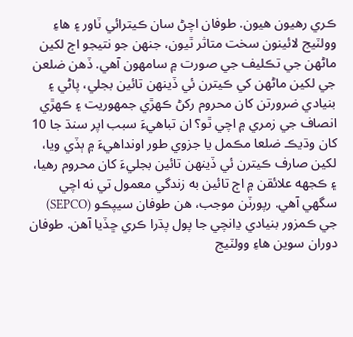ڪري رهيون هيون. طوفان اچڻ سان ڪيترائي ٽاور ۽ هاءِ وولٽيج لائينون سخت متاثر ٿيون، جنهن جو نتيجو اڄ لکين ماڻهن جي تڪليف جي صورت ۾ سامهون آهي. ڏهن ضلعن جي لکين ماڻهن کي ڪيترن ئي ڏينهن تائين بجلي، پاڻي ۽ بنيادي ضرورتن کان محروم رکڻ ڪهڙي جمهوريت ۽ ڪهڙي انصاف جي زمري ۾ اچي ٿو؟ ان تباهيءَ سبب اپر سنڌ جا 10 کان وڌيڪ ضلعا مڪمل يا جزوي طور اونداهيءَ ۾ ٻڏي ويا، لکين صارف ڪيترن ئي ڏينهن تائين بجليءَ کان محروم رهيا، ۽ ڪجهه علائقن ۾ اڄ تائين به زندگي معمول تي نه اچي سگهي آهي. رپورٽن موجب، هن طوفان سيپڪو (SEPCO) جي ڪمزور بنيادي ڍانچي جا پول پڌرا ڪري ڇڏيا آهن. طوفان دوران سوين هاءِ وولٽيج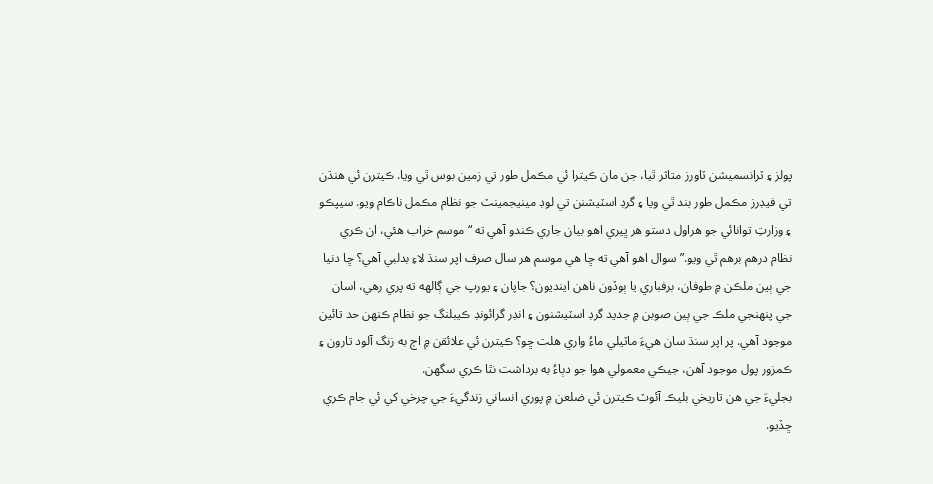پولز ۽ ٽرانسميشن ٽاورز متاثر ٿيا، جن مان ڪيترا ئي مڪمل طور تي زمين بوس ٿي ويا. ڪيترن ئي هنڌن تي فيڊرز مڪمل طور بند ٿي ويا ۽ گرڊ اسٽيشنن تي لوڊ مينيجمينٽ جو نظام مڪمل ناڪام ويو. سيپڪو ۽ وزارتِ توانائي جو هراول دستو هر ڀيري اهو بيان جاري ڪندو آهي ته “موسم خراب هئي، ان ڪري نظام درهم برهم ٿي ويو.” سوال اهو آهي ته ڇا هي موسم هر سال صرف اپر سنڌ لاءِ بدلبي آهي؟ ڇا دنيا جي ٻين ملڪن ۾ طوفان، برفباري يا ٻوڏون ناهن اينديون؟ جاپان ۽ يورپ جي ڳالهه ته پري رهي، اسان جي پنهنجي ملڪ جي ٻين صوبن ۾ جديد گرڊ اسٽيشنون ۽ انڊر گرائونڊ ڪيبلنگ جو نظام ڪنهن حد تائين موجود آهي. پر اپر سنڌ سان هيءَ ماٽيلي ماءُ واري هلت ڇو؟ ڪيترن ئي علائقن ۾ اڄ به زنگ آلود تارون ۽ ڪمزور پول موجود آهن، جيڪي معمولي هوا جو دٻاءُ به برداشت نٿا ڪري سگهن.
بجليءَ جي هن تاريخي بليڪ آئوٽ ڪيترن ئي ضلعن ۾ پوري انساني زندگيءَ جي چرخي کي ئي جام ڪري ڇڏيو.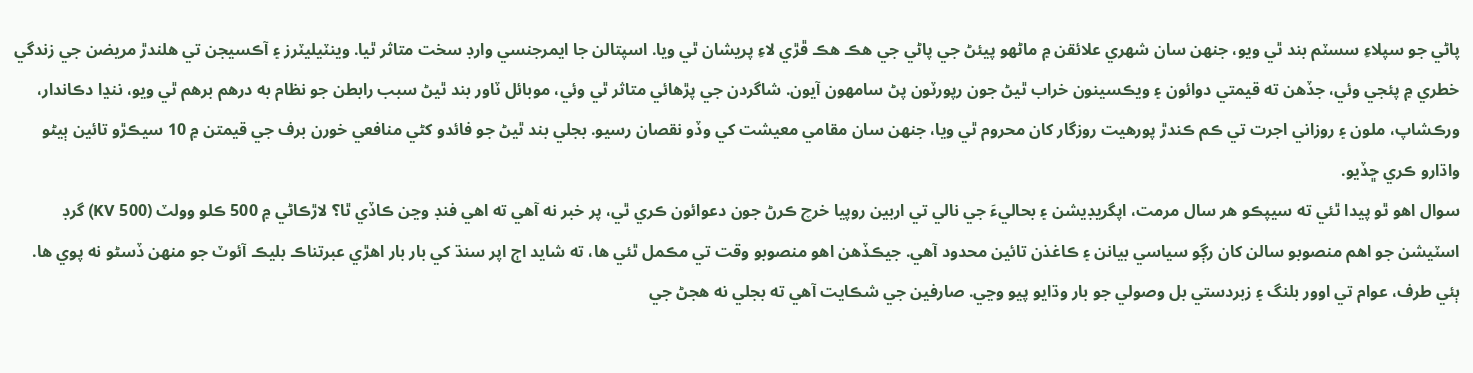پاڻي جو سپلاءِ سسٽم بند ٿي ويو، جنهن سان شهري علائقن ۾ ماڻهو پيئڻ جي پاڻي جي هڪ هڪ ڦڙي لاءِ پريشان ٿي ويا. اسپتالن جا ايمرجنسي وارڊ سخت متاثر ٿيا. وينٽيليٽرز ۽ آڪسيجن تي هلندڙ مريضن جي زندگي خطري ۾ پئجي وئي، جڏهن ته قيمتي دوائون ۽ ويڪسينون خراب ٿيڻ جون رپورٽون پڻ سامهون آيون. شاگردن جي پڙهائي متاثر ٿي وئي، موبائل ٽاور بند ٿيڻ سبب رابطن جو نظام به درهم برهم ٿي ويو، ننڍا دڪاندار، ورڪشاپ، ملون ۽ روزاني اجرت تي ڪم ڪندڙ پورهيت روزگار کان محروم ٿي ويا، جنهن سان مقامي معيشت کي وڏو نقصان رسيو. بجلي بند ٿيڻ جو فائدو کڻي منافعي خورن برف جي قيمتن ۾ 10 سيڪڙو تائين ٻيڻو واڌارو ڪري ڇڏيو.
سوال اهو ٿو پيدا ٿئي ته سيپڪو هر سال مرمت، اپگريڊيشن ۽ بحاليءَ جي نالي تي اربين روپيا خرچ ڪرڻ جون دعوائون ڪري ٿي، پر خبر نه آهي ته اهي فنڊ وڃن ڪاڏي ٿا؟ لاڙڪاڻي ۾ 500 ڪلو وولٽ (500 KV) گرڊ اسٽيشن جو اهم منصوبو سالن کان رڳو سياسي بيانن ۽ ڪاغذن تائين محدود آهي. جيڪڏهن اهو منصوبو وقت تي مڪمل ٿئي ها، ته شايد اڄ اپر سنڌ کي بار بار اهڙي عبرتناڪ بليڪ آئوٽ جو منهن ڏسڻو نه پوي ها. ٻئي طرف، عوام تي اوور بلنگ ۽ زبردستي بل وصولي جو بار وڌايو پيو وڃي. صارفين جي شڪايت آهي ته بجلي نه هجڻ جي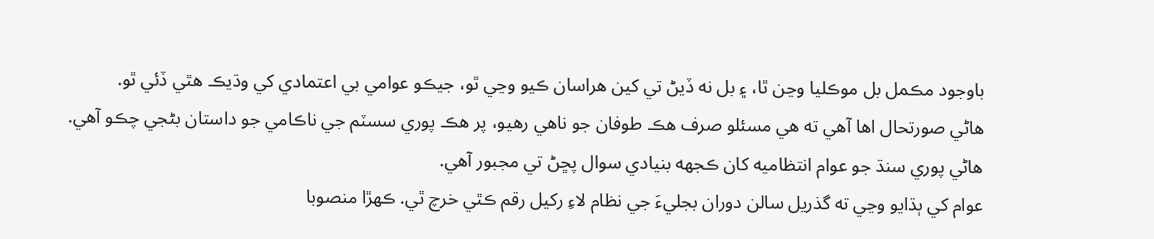باوجود مڪمل بل موڪليا وڃن ٿا، ۽ بل نه ڏيڻ تي کين هراسان ڪيو وڃي ٿو، جيڪو عوامي بي اعتمادي کي وڌيڪ هٿي ڏئي ٿو.
هاڻي صورتحال اها آهي ته هي مسئلو صرف هڪ طوفان جو ناهي رهيو، پر هڪ پوري سسٽم جي ناڪامي جو داستان بڻجي چڪو آهي. هاڻي پوري سنڌ جو عوام انتظاميه کان ڪجهه بنيادي سوال پڇڻ تي مجبور آهي.
عوام کي ٻڌايو وڃي ته گذريل سالن دوران بجليءَ جي نظام لاءِ رکيل رقم ڪٿي خرچ ٿي. ڪهڙا منصوبا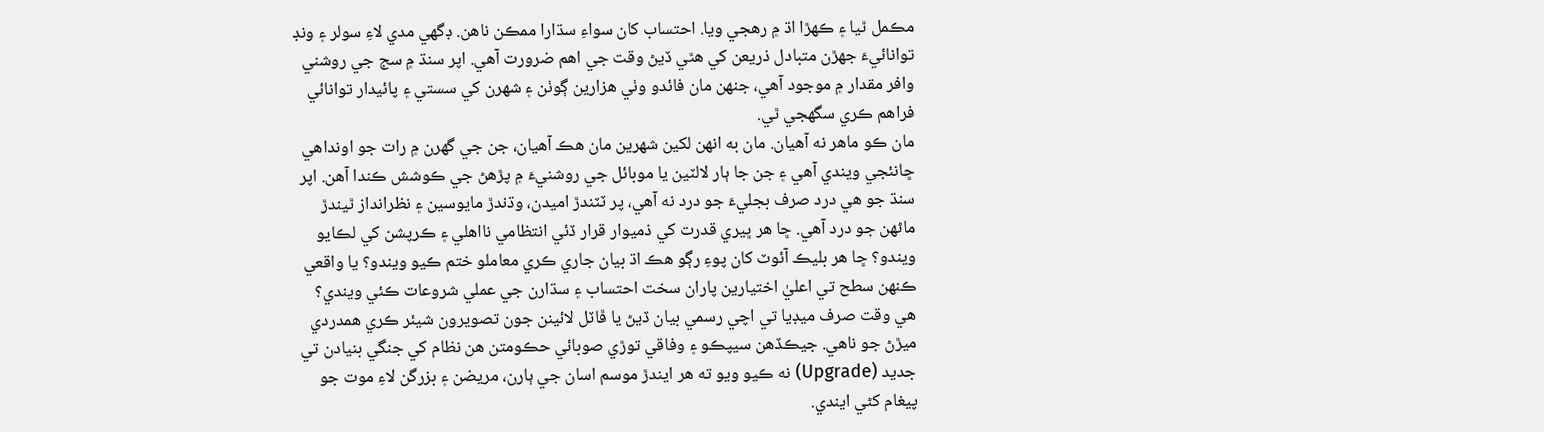مڪمل ٿيا ۽ ڪهڙا اڌ ۾ رهجي ويا. احتساب کان سواءِ سڌارا ممڪن ناهن. ڊگهي مدي لاءِ سولر ۽ ونڊ توانائيءَ جهڙن متبادل ذريعن کي هٿي ڏيڻ وقت جي اهم ضرورت آهي. اپر سنڌ ۾ سج جي روشني وافر مقدار ۾ موجود آهي، جنهن مان فائدو وٺي هزارين ڳوٺن ۽ شهرن کي سستي ۽ پائيدار توانائي فراهم ڪري سگهجي ٿي.
مان ڪو ماهر نه آهيان. مان به انهن لکين شهرين مان هڪ آهيان، جن جي گهرن ۾ رات جو اونداهي ڇانئجي ويندي آهي ۽ جن جا ٻار لالٽين يا موبائل جي روشنيءَ ۾ پڙهڻ جي ڪوشش ڪندا آهن. اپر سنڌ جو هي درد صرف بجليءَ جو درد نه آهي، پر ٽٽندڙ اميدن، وڌندڙ مايوسين ۽ نظرانداز ٿيندڙ ماڻهن جو درد آهي. ڇا هر ڀيري قدرت کي ذميوار قرار ڏئي انتظامي نااهلي ۽ ڪرپشن کي لڪايو ويندو؟ ڇا هر بليڪ آئوٽ کان پوءِ رڳو هڪ اڌ بيان جاري ڪري معاملو ختم ڪيو ويندو؟ يا واقعي ڪنهن سطح تي اعليٰ اختيارين پاران سخت احتساب ۽ سڌارن جي عملي شروعات ڪئي ويندي؟ هي وقت صرف ميڊيا تي اچي رسمي بيان ڏيڻ يا ڦاٽل لائينن جون تصويرون شيئر ڪري همدردي ميڙڻ جو ناهي. جيڪڏهن سيپڪو ۽ وفاقي توڙي صوبائي حڪومتن هن نظام کي جنگي بنيادن تي جديد (Upgrade) نه ڪيو ويو ته هر ايندڙ موسم اسان جي ٻارن، مريضن ۽ بزرگن لاءِ موت جو پيغام کڻي ايندي.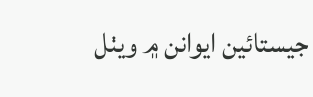جيستائين ايوانن ۾ ويٺل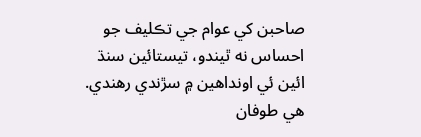صاحبن کي عوام جي تڪليف جو احساس نه ٿيندو، تيستائين سنڌ ائين ئي اونداهين ۾ سڙندي رهندي. هي طوفان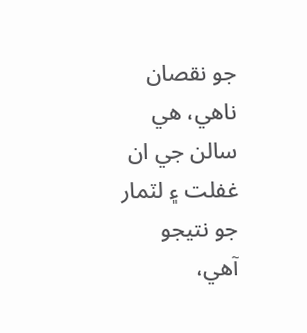جو نقصان ناهي، هي سالن جي ان غفلت ۽ لٽمار جو نتيجو آهي،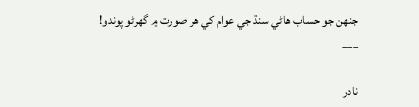جنهن جو حساب هاڻي سنڌ جي عوام کي هر صورت ۾ گهرڻو پوندو!
___

نادر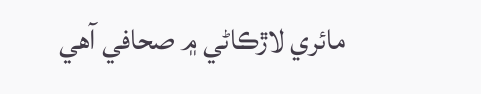مائري لاڙڪاڻي ۾ صحافي آھي